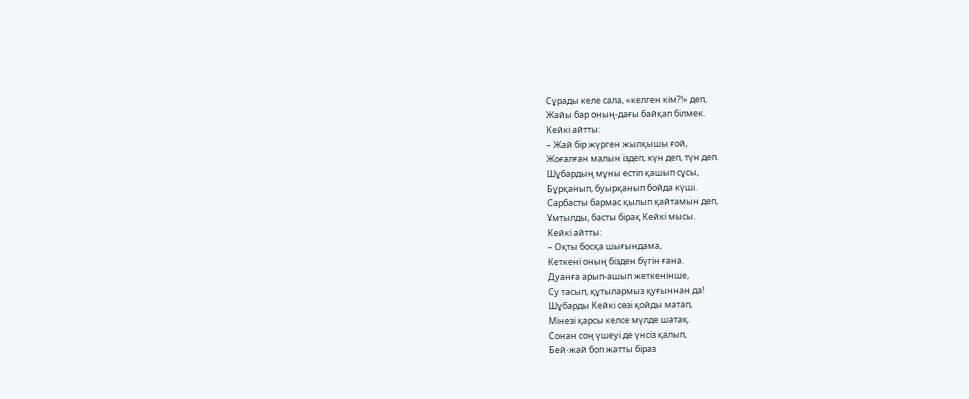Сұрады келе сала, «келген кім?!» деп,
Жайы бар оның-дағы байқап білмек.
Кейкі айтты:
– Жай бір жүрген жылқышы ғой,
Жоғалған малын іздеп, күн деп, түн деп.
Шұбардың мұны естіп қашып сұсы,
Бұрқанып, буырқанып бойда күші.
Сарбасты бармас қылып қайтамын деп,
Ұмтылды, басты бірақ Кейкі мысы.
Кейкі айтты:
– Оқты босқа шығындама,
Кеткені оның бізден бүгін ғана.
Дуанға арып-ашып жеткенінше,
Су тасып, құтылармыз қуғыннан да!
Шұбарды Кейкі сөзі қойды матап,
Мінезі қарсы келсе мүлде шатақ.
Сонан соң үшеуі де үнсіз қалып,
Бей-жай боп жатты біраз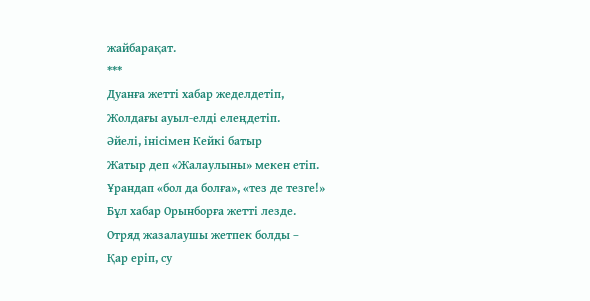жайбарақат.
***
Дуанға жетті хабар жеделдетіп,
Жолдағы ауыл-елді елеңдетіп.
Әйелі, інісімен Кейкі батыр
Жатыр деп «Жалаулыны» мекен етіп.
Ұрандап «бол да болға», «тез де тезге!»
Бұл хабар Орынборға жетті лезде.
Отряд жазалаушы жетпек болды –
Қар еріп, су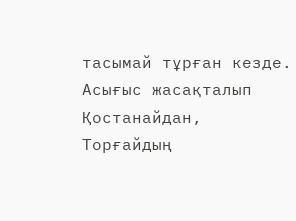тасымай тұрған кезде.
Асығыс жасақталып Қостанайдан,
Торғайдың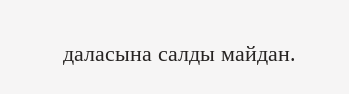даласына салды майдан.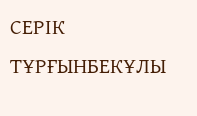СЕРІК ТҰРҒЫНБЕКҰЛЫ